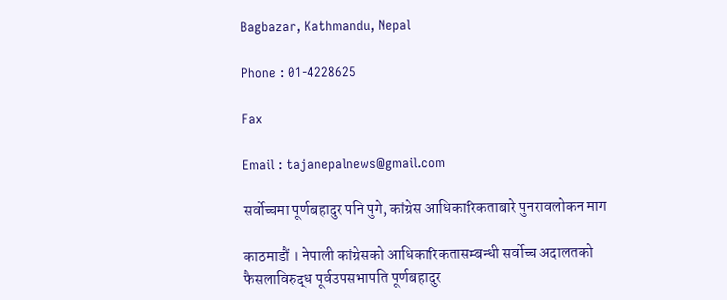Bagbazar, Kathmandu, Nepal

Phone : 01-4228625

Fax

Email : tajanepalnews@gmail.com

सर्वोच्चमा पूर्णबहादुर पनि पुगे, कांग्रेस आधिकारिकताबारे पुनरावलोकन माग

काठमाडौं । नेपाली कांग्रेसको आधिकारिकतासम्बन्धी सर्वोच्च अदालतको फैसलाविरुद्ध पूर्वउपसभापति पूर्णबहादुर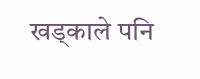खड्काले पनि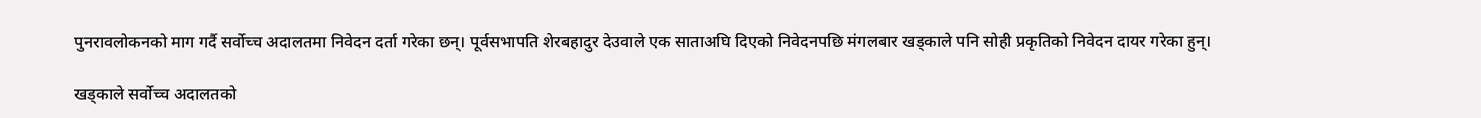पुनरावलोकनको माग गर्दै सर्वोच्च अदालतमा निवेदन दर्ता गरेका छन्। पूर्वसभापति शेरबहादुर देउवाले एक साताअघि दिएको निवेदनपछि मंगलबार खड्काले पनि सोही प्रकृतिको निवेदन दायर गरेका हुन्।

खड्काले सर्वोच्च अदालतको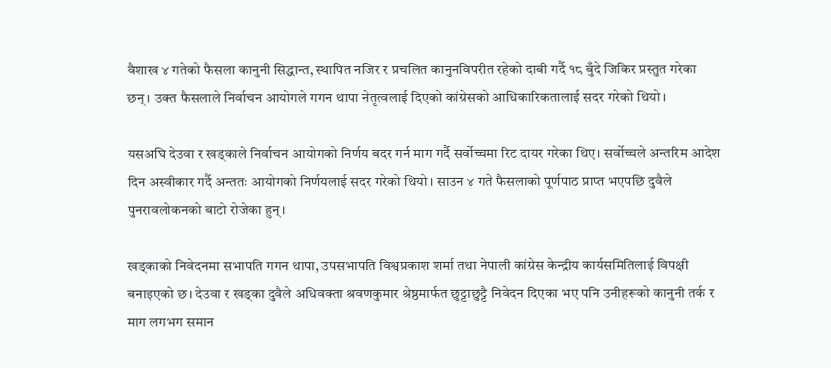वैशाख ४ गतेको फैसला कानुनी सिद्धान्त, स्थापित नजिर र प्रचलित कानुनविपरीत रहेको दाबी गर्दै १८ बुँदे जिकिर प्रस्तुत गरेका छन्। उक्त फैसलाले निर्वाचन आयोगले गगन थापा नेतृत्वलाई दिएको कांग्रेसको आधिकारिकतालाई सदर गरेको थियो।

यसअघि देउवा र खड्काले निर्वाचन आयोगको निर्णय बदर गर्न माग गर्दै सर्वोच्चमा रिट दायर गरेका थिए। सर्वोच्चले अन्तरिम आदेश दिन अस्वीकार गर्दै अन्ततः आयोगको निर्णयलाई सदर गरेको थियो। साउन ४ गते फैसलाको पूर्णपाठ प्राप्त भएपछि दुवैले पुनरावलोकनको बाटो रोजेका हुन्।

खड्काको निवेदनमा सभापति गगन थापा, उपसभापति विश्वप्रकाश शर्मा तथा नेपाली कांग्रेस केन्द्रीय कार्यसमितिलाई विपक्षी बनाइएको छ। देउवा र खड्का दुवैले अधिवक्ता श्रवणकुमार श्रेष्ठमार्फत छुट्टाछुट्टै निवेदन दिएका भए पनि उनीहरूको कानुनी तर्क र माग लगभग समान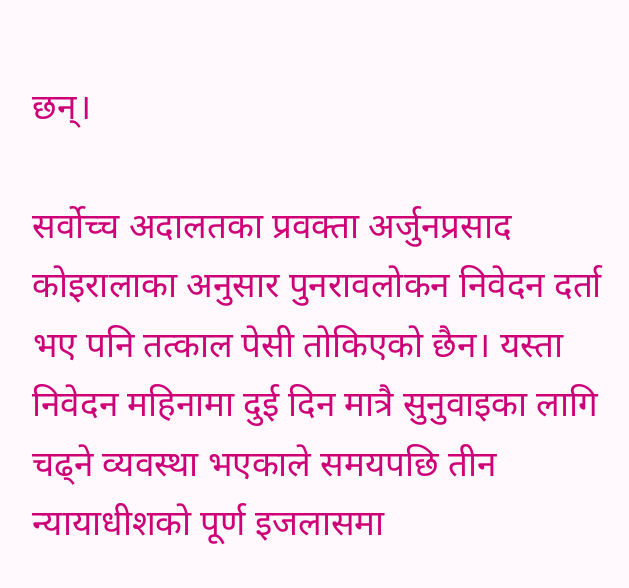छन्।

सर्वोच्च अदालतका प्रवक्ता अर्जुनप्रसाद कोइरालाका अनुसार पुनरावलोकन निवेदन दर्ता भए पनि तत्काल पेसी तोकिएको छैन। यस्ता निवेदन महिनामा दुई दिन मात्रै सुनुवाइका लागि चढ्ने व्यवस्था भएकाले समयपछि तीन न्यायाधीशको पूर्ण इजलासमा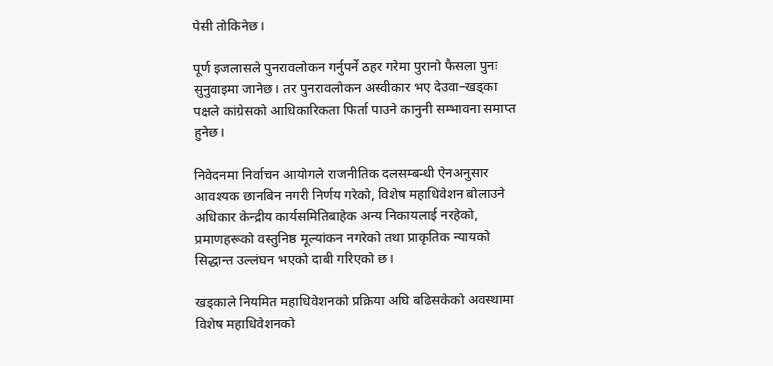पेसी तोकिनेछ।

पूर्ण इजलासले पुनरावलोकन गर्नुपर्ने ठहर गरेमा पुरानो फैसला पुनः सुनुवाइमा जानेछ। तर पुनरावलोकन अस्वीकार भए देउवा–खड्का पक्षले कांग्रेसको आधिकारिकता फिर्ता पाउने कानुनी सम्भावना समाप्त हुनेछ।

निवेदनमा निर्वाचन आयोगले राजनीतिक दलसम्बन्धी ऐनअनुसार आवश्यक छानबिन नगरी निर्णय गरेको, विशेष महाधिवेशन बोलाउने अधिकार केन्द्रीय कार्यसमितिबाहेक अन्य निकायलाई नरहेको, प्रमाणहरूको वस्तुनिष्ठ मूल्यांकन नगरेको तथा प्राकृतिक न्यायको सिद्धान्त उल्लंघन भएको दाबी गरिएको छ।

खड्काले नियमित महाधिवेशनको प्रक्रिया अघि बढिसकेको अवस्थामा विशेष महाधिवेशनको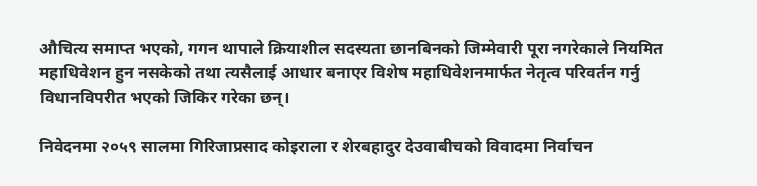औचित्य समाप्त भएको, गगन थापाले क्रियाशील सदस्यता छानबिनको जिम्मेवारी पूरा नगरेकाले नियमित महाधिवेशन हुन नसकेको तथा त्यसैलाई आधार बनाएर विशेष महाधिवेशनमार्फत नेतृत्व परिवर्तन गर्नु विधानविपरीत भएको जिकिर गरेका छन्।

निवेदनमा २०५९ सालमा गिरिजाप्रसाद कोइराला र शेरबहादुर देउवाबीचको विवादमा निर्वाचन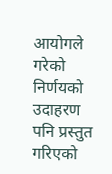आयोगले गरेको निर्णयको उदाहरण पनि प्रस्तुत गरिएको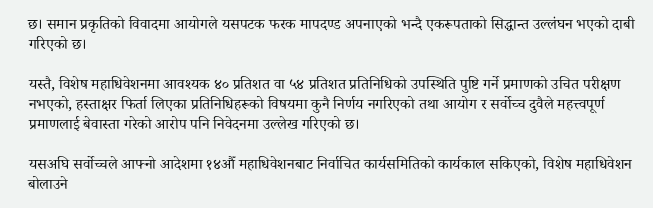छ। समान प्रकृतिको विवादमा आयोगले यसपटक फरक मापदण्ड अपनाएको भन्दै एकरूपताको सिद्धान्त उल्लंघन भएको दाबी गरिएको छ।

यस्तै, विशेष महाधिवेशनमा आवश्यक ४० प्रतिशत वा ५४ प्रतिशत प्रतिनिधिको उपस्थिति पुष्टि गर्ने प्रमाणको उचित परीक्षण नभएको, हस्ताक्षर फिर्ता लिएका प्रतिनिधिहरूको विषयमा कुनै निर्णय नगरिएको तथा आयोग र सर्वोच्च दुवैले महत्त्वपूर्ण प्रमाणलाई बेवास्ता गरेको आरोप पनि निवेदनमा उल्लेख गरिएको छ।

यसअघि सर्वोच्चले आफ्नो आदेशमा १४औँ महाधिवेशनबाट निर्वाचित कार्यसमितिको कार्यकाल सकिएको, विशेष महाधिवेशन बोलाउने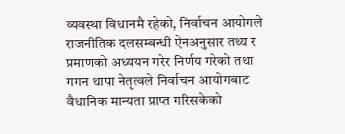व्यवस्था विधानमै रहेको, निर्वाचन आयोगले राजनीतिक दलसम्बन्धी ऐनअनुसार तथ्य र प्रमाणको अध्ययन गरेर निर्णय गरेको तथा गगन थापा नेतृत्वले निर्वाचन आयोगबाट वैधानिक मान्यता प्राप्त गरिसकेको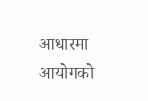आधारमा आयोगको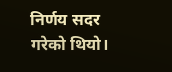निर्णय सदर गरेको थियो।